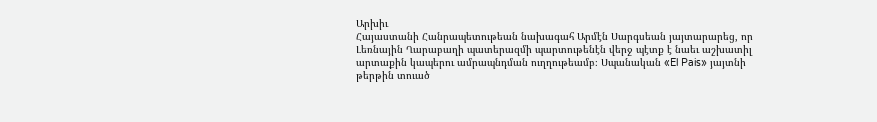Արխիւ
Հայաստանի Հանրապետութեան նախագահ Արմէն Սարգսեան յայտարարեց, որ Լեռնային Ղարաբաղի պատերազմի պարտութենէն վերջ պէտք է նաեւ աշխատիլ արտաքին կապերու ամրապնդման ուղղութեամբ։ Սպանական «El Pais» յայտնի թերթին տուած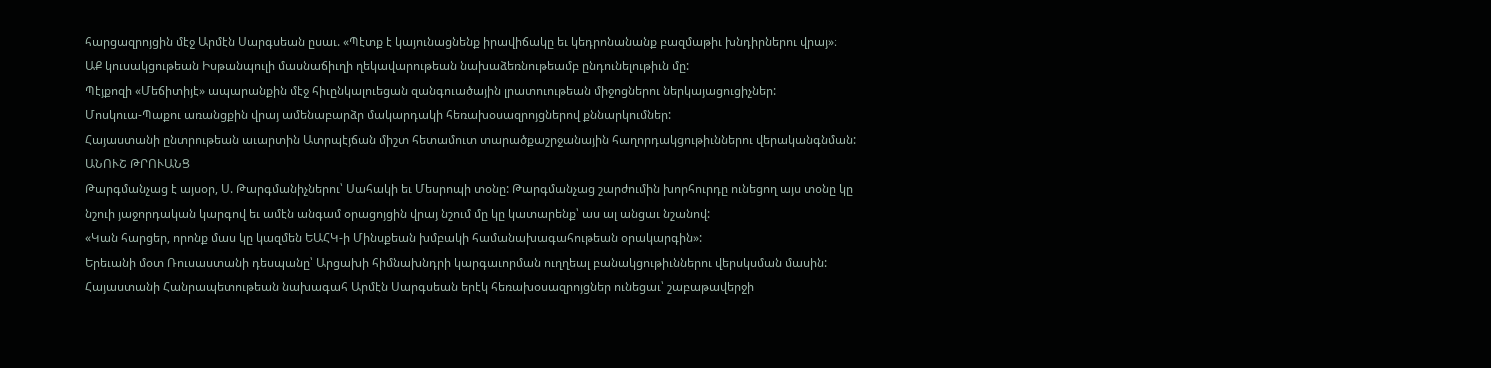հարցազրոյցին մէջ Արմէն Սարգսեան ըսաւ. «Պէտք է կայունացնենք իրավիճակը եւ կեդրոնանանք բազմաթիւ խնդիրներու վրայ»։
ԱՔ կուսակցութեան Իսթանպուլի մասնաճիւղի ղեկավարութեան նախաձեռնութեամբ ընդունելութիւն մը:
Պէյքոզի «Մեճիտիյէ» ապարանքին մէջ հիւընկալուեցան զանգուածային լրատուութեան միջոցներու ներկայացուցիչներ:
Մոսկուա-Պաքու առանցքին վրայ ամենաբարձր մակարդակի հեռախօսազրոյցներով քննարկումներ:
Հայաստանի ընտրութեան աւարտին Ատրպէյճան միշտ հետամուտ տարածքաշրջանային հաղորդակցութիւններու վերականգնման:
ԱՆՈՒՇ ԹՐՈՒԱՆՑ
Թարգմանչաց է այսօր, Ս. Թարգմանիչներու՝ Սահակի եւ Մեսրոպի տօնը: Թարգմանչաց շարժումին խորհուրդը ունեցող այս տօնը կը նշուի յաջորդական կարգով եւ ամէն անգամ օրացոյցին վրայ նշում մը կը կատարենք՝ աս ալ անցաւ նշանով:
«Կան հարցեր, որոնք մաս կը կազմեն ԵԱՀԿ-ի Մինսքեան խմբակի համանախագահութեան օրակարգին»:
Երեւանի մօտ Ռուսաստանի դեսպանը՝ Արցախի հիմնախնդրի կարգաւորման ուղղեալ բանակցութիւններու վերսկսման մասին:
Հայաստանի Հանրապետութեան նախագահ Արմէն Սարգսեան երէկ հեռախօսազրոյցներ ունեցաւ՝ շաբաթավերջի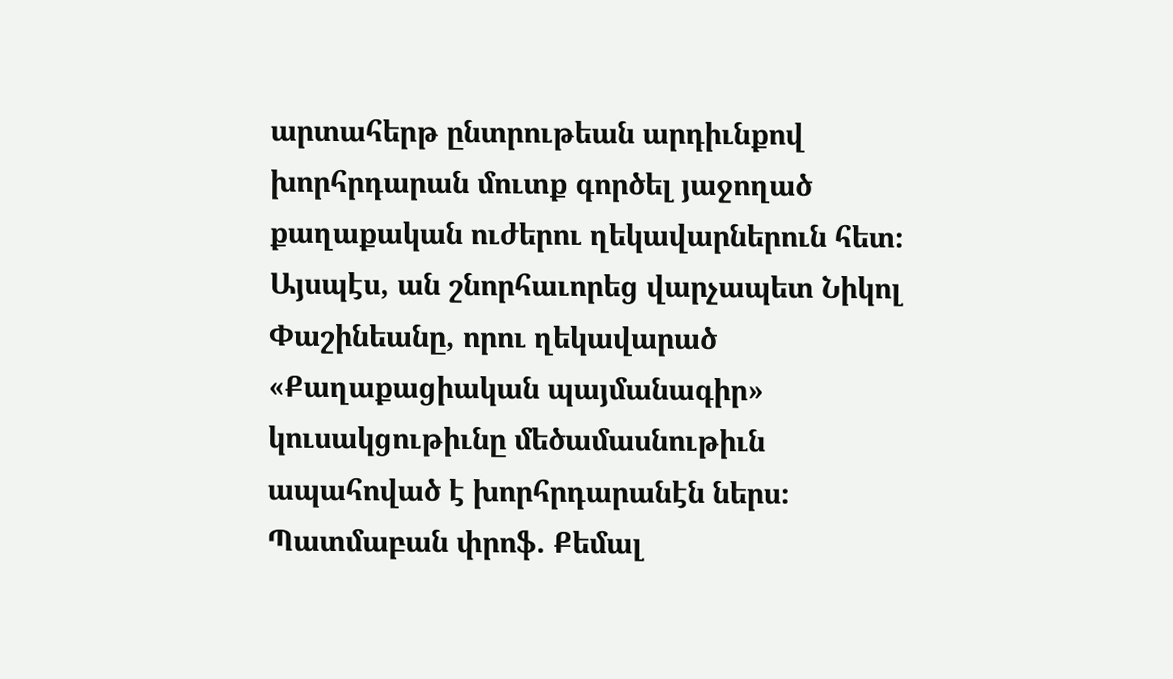արտահերթ ընտրութեան արդիւնքով խորհրդարան մուտք գործել յաջողած քաղաքական ուժերու ղեկավարներուն հետ։ Այսպէս, ան շնորհաւորեց վարչապետ Նիկոլ Փաշինեանը, որու ղեկավարած «Քաղաքացիական պայմանագիր» կուսակցութիւնը մեծամասնութիւն ապահոված է խորհրդարանէն ներս։
Պատմաբան փրոֆ. Քեմալ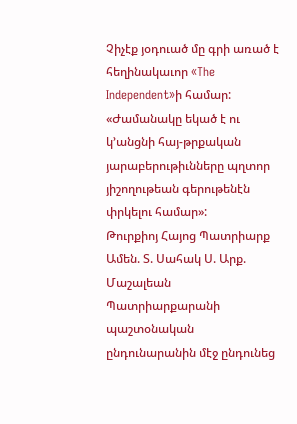Չիչէք յօդուած մը գրի առած է հեղինակաւոր «The Independent»ի համար:
«Ժամանակը եկած է ու կ՚անցնի հայ-թրքական յարաբերութիւնները պղտոր յիշողութեան գերութենէն փրկելու համար»:
Թուրքիոյ Հայոց Պատրիարք Ամեն. Տ. Սահակ Ս. Արք. Մաշալեան Պատրիարքարանի պաշտօնական ընդունարանին մէջ ընդունեց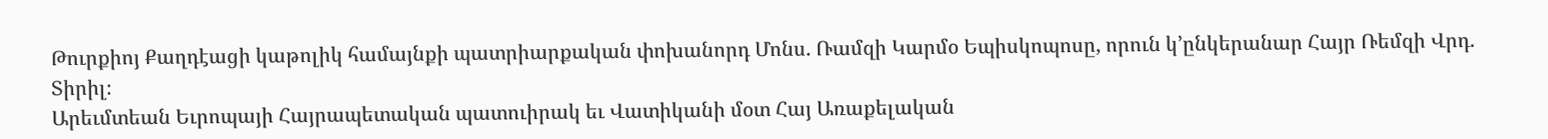Թուրքիոյ Քաղդէացի կաթոլիկ համայնքի պատրիարքական փոխանորդ Մոնս. Ռամզի Կարմօ Եպիսկոպոսը, որուն կ՚ընկերանար Հայր Ռեմզի Վրդ. Տիրիլ։
Արեւմտեան Եւրոպայի Հայրապետական պատուիրակ եւ Վատիկանի մօտ Հայ Առաքելական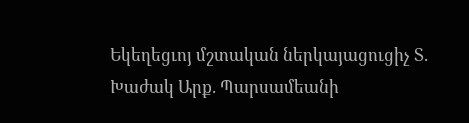Եկեղեցւոյ մշտական ներկայացուցիչ Տ. Խաժակ Արք. Պարսամեանի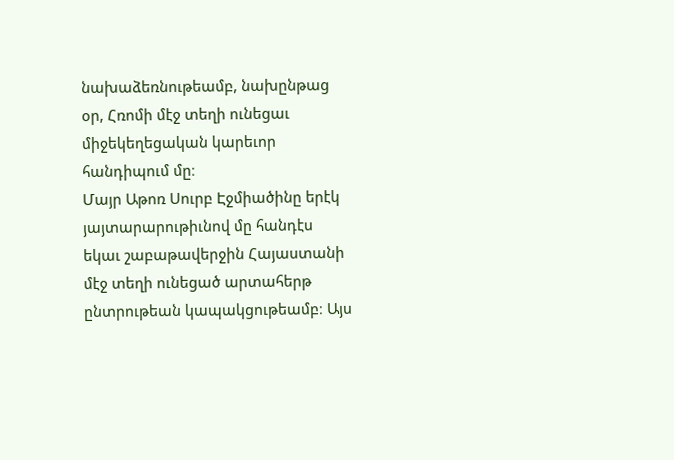նախաձեռնութեամբ, նախընթաց օր, Հռոմի մէջ տեղի ունեցաւ միջեկեղեցական կարեւոր հանդիպում մը։
Մայր Աթոռ Սուրբ Էջմիածինը երէկ յայտարարութիւնով մը հանդէս եկաւ շաբաթավերջին Հայաստանի մէջ տեղի ունեցած արտահերթ ընտրութեան կապակցութեամբ։ Այս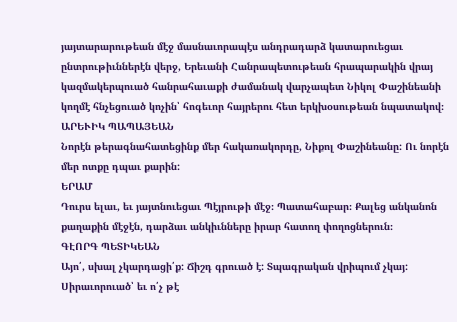յայտարարութեան մէջ մասնաւորապէս անդրադարձ կատարուեցաւ ընտրութիւններէն վերջ, Երեւանի Հանրապետութեան հրապարակին վրայ կազմակերպուած հանրահաւաքի ժամանակ վարչապետ Նիկոլ Փաշինեանի կողմէ հնչեցուած կոչին՝ հոգեւոր հայրերու հետ երկխօսութեան նպատակով։
ԱՐԵՒԻԿ ՊԱՊԱՅԵԱՆ
Նորէն թերագնահատեցինք մեր հակառակորդը, Նիքոլ Փաշինեանը: Ու նորէն մեր ոտքը դպաւ քարին:
ԵՐԱՄ
Դուրս ելաւ, եւ յայտնուեցաւ Պէյրութի մէջ։ Պատահաբար։ Քալեց անկանոն քաղաքին մէջէն, դարձաւ անկիւնները իրար հատող փողոցներուն։
ԳԷՈՐԳ ՊԵՏԻԿԵԱՆ
Այո՛, սխալ չկարդացի՛ք: Ճիշդ գրուած է: Տպագրական վրիպում չկայ: Սիրաւորուած՝ եւ ո՛չ թէ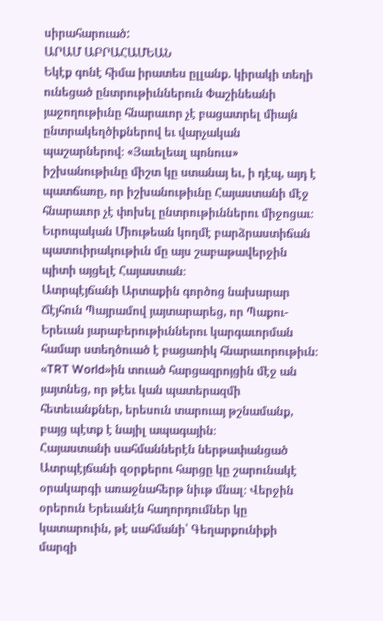սիրահարուած:
ԱՐԱՄ ԱԲՐԱՀԱՄԵԱՆ
Եկէք գոնէ հիմա իրատես ըլլանք. կիրակի տեղի ունեցած ընտրութիւններուն Փաշինեանի յաջողութիւնը հնարաւոր չէ բացատրել միայն ընտրակեղծիքներով եւ վարչական պաշարներով։ «Յաւելեալ պոնուս» իշխանութիւնը միշտ կը ստանայ եւ, ի դէպ, այդ է պատճառը, որ իշխանութիւնը Հայաստանի մէջ հնարաւոր չէ փոխել ընտրութիւններու միջոցաւ։
Եւրոպական Միութեան կողմէ բարձրաստիճան պատուիրակութիւն մը այս շաբաթավերջին պիտի այցելէ Հայաստան։
Ատրպէյճանի Արտաքին գործոց նախարար Ճէյհուն Պայրամով յայտարարեց, որ Պաքու-Երեւան յարաբերութիւններու կարգաւորման համար ստեղծուած է բացառիկ հնարաւորութիւն։ «TRT World»ին տուած հարցազրոյցին մէջ ան յայտնեց, որ թէեւ կան պատերազմի հետեւանքներ, երեսուն տարուայ թշնամանք, բայց պէտք է նայիլ ապագային։
Հայաստանի սահմաններէն ներթափանցած Ատրպէյճանի զօրքերու հարցը կը շարունակէ օրակարգի առաջնահերթ նիւթ մնալ։ Վերջին օրերուն Երեւանէն հաղորդումներ կը կատարուին, թէ սահմանի՝ Գեղարքունիքի մարզի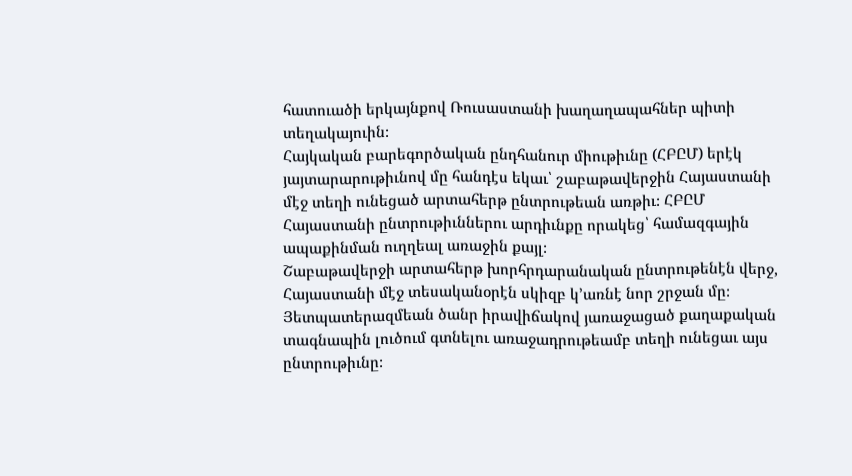հատուածի երկայնքով Ռուսաստանի խաղաղապահներ պիտի տեղակայուին։
Հայկական բարեգործական ընդհանուր միութիւնը (ՀԲԸՄ) երէկ յայտարարութիւնով մը հանդէս եկաւ՝ շաբաթավերջին Հայաստանի մէջ տեղի ունեցած արտահերթ ընտրութեան առթիւ։ ՀԲԸՄ Հայաստանի ընտրութիւններու արդիւնքը որակեց՝ համազգային ապաքինման ուղղեալ առաջին քայլ։
Շաբաթավերջի արտահերթ խորհրդարանական ընտրութենէն վերջ, Հայաստանի մէջ տեսականօրէն սկիզբ կ՚առնէ նոր շրջան մը։ Յետպատերազմեան ծանր իրավիճակով յառաջացած քաղաքական տագնապին լուծում գտնելու առաջադրութեամբ տեղի ունեցաւ այս ընտրութիւնը։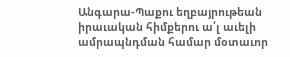Անգարա-Պաքու եղբայրութեան իրաւական հիմքերու ա՛լ աւելի ամրապնդման համար մօտաւոր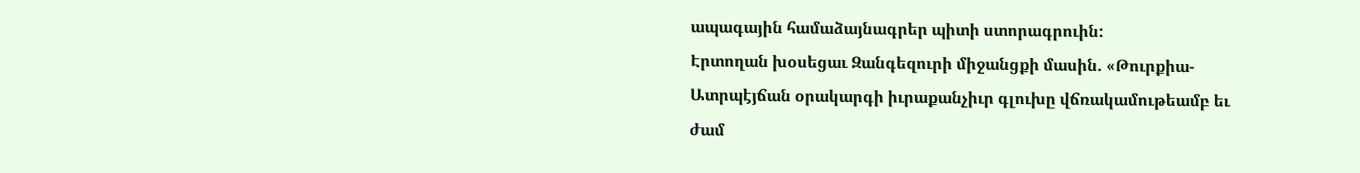ապագային համաձայնագրեր պիտի ստորագրուին:
Էրտողան խօսեցաւ Զանգեզուրի միջանցքի մասին. «Թուրքիա-Ատրպէյճան օրակարգի իւրաքանչիւր գլուխը վճռակամութեամբ եւ ժամ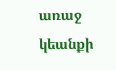առաջ կեանքի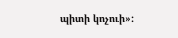պիտի կոչուի»: